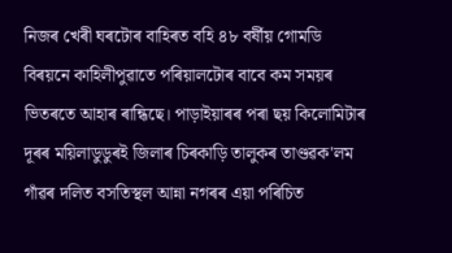নিজৰ খেৰী ঘৰটোৰ বাহিৰত বহি ৪৮ বৰ্ষীয় গোমডি বিৰয়নে কাহিলীপুৱাতে পৰিয়ালটোৰ বাবে কম সময়ৰ ভিতৰতে আহাৰ ৰান্ধিছে। পাড়াইয়াৰৰ পৰা ছয় কিলোমিটাৰ দূৰৰ ময়িলাডুডুৰই জিলাৰ চিৰকাড়ি তালুকৰ তাণ্ডৱক'লম গাঁৱৰ দলিত বসতিস্থল আন্না নগৰৰ এয়া পৰিচিত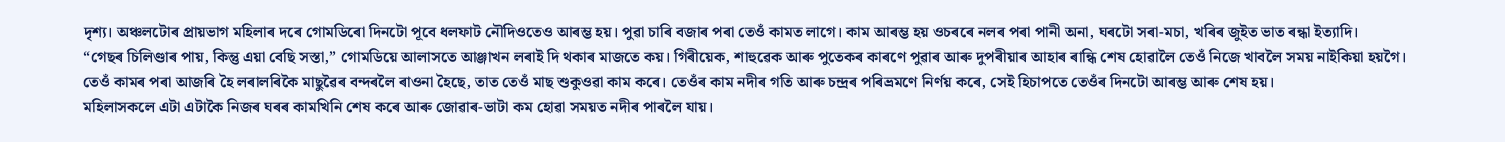দৃশ্য। অঞ্চলটোৰ প্ৰায়ভাগ মহিলাৰ দৰে গোমডিৰো দিনটো পূবে ধলফাট নৌদিওতেও আৰম্ভ হয়। পুৱা চাৰি বজাৰ পৰা তেওঁ কামত লাগে। কাম আৰম্ভ হয় ওচৰৰে নলৰ পৰা পানী অনা, ঘৰটো সৰা-মচা, খৰিৰ জুইত ভাত ৰন্ধা ইত্যাদি।
“গেছৰ চিলিণ্ডাৰ পায়, কিন্তু এয়া বেছি সস্তা,” গোমডিয়ে আলাসতে আঞ্জাখন লৰাই দি থকাৰ মাজতে কয়। গিৰীয়েক, শাহুৱেক আৰু পুতেকৰ কাৰণে পুৱাৰ আৰু দুপৰীয়াৰ আহাৰ ৰান্ধি শেষ হোৱালৈ তেওঁ নিজে খাবলৈ সময় নাইকিয়া হয়গৈ।
তেওঁ কামৰ পৰা আজৰি হৈ লৰালৰিকৈ মাছুৱৈৰ বন্দৰলৈ ৰাওনা হৈছে, তাত তেওঁ মাছ শুকুওৱা কাম কৰে। তেওঁৰ কাম নদীৰ গতি আৰু চন্দ্ৰৰ পৰিভ্ৰমণে নিৰ্ণয় কৰে, সেই হিচাপতে তেওঁৰ দিনটো আৰম্ভ আৰু শেষ হয়।
মহিলাসকলে এটা এটাকৈ নিজৰ ঘৰৰ কামখিনি শেষ কৰে আৰু জোৱাৰ-ভাটা কম হোৱা সময়ত নদীৰ পাৰলৈ যায়।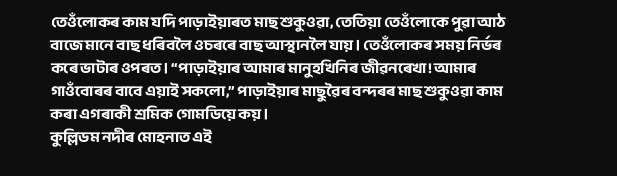তেওঁলোকৰ কাম যদি পাড়াইয়াৰত মাছ শুকুওৱা, তেতিয়া তেওঁলোকে পুৱা আঠ বাজে মানে বাছ ধৰিবলৈ ওচৰৰে বাছ আস্থানলৈ যায়। তেওঁলোকৰ সময় নিৰ্ভৰ কৰে ভাটাৰ ওপৰত। “পাড়াইয়াৰ আমাৰ মানুহখিনিৰ জীৱনৰেখা! আমাৰ গাওঁবোৰৰ বাবে এয়াই সকলো,” পাড়াইয়াৰ মাছুৱৈৰ বন্দৰৰ মাছ শুকুওৱা কাম কৰা এগৰাকী শ্ৰমিক গোমডিয়ে কয়।
কুল্লিডম নদীৰ মোহনাত এই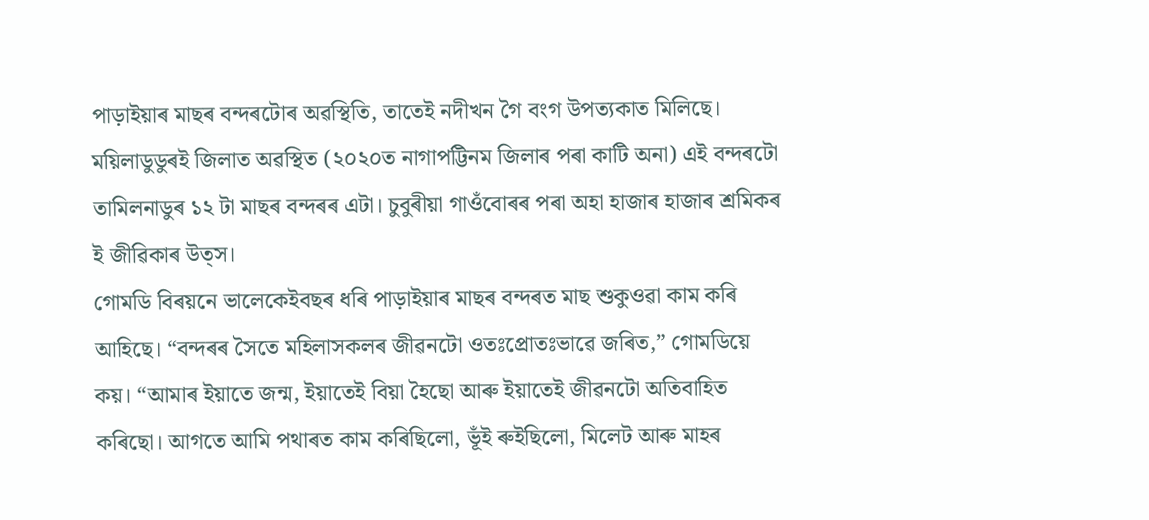পাড়াইয়াৰ মাছৰ বন্দৰটোৰ অৱস্থিতি, তাতেই নদীখন গৈ বংগ উপত্যকাত মিলিছে। ময়িলাডুডুৰই জিলাত অৱস্থিত (২০২০ত নাগাপট্টিনম জিলাৰ পৰা কাটি অনা) এই বন্দৰটো তামিলনাডুৰ ১২ টা মাছৰ বন্দৰৰ এটা। চুবুৰীয়া গাওঁবোৰৰ পৰা অহা হাজাৰ হাজাৰ শ্ৰমিকৰ ই জীৱিকাৰ উত্স।
গোমডি বিৰয়নে ভালেকেইবছৰ ধৰি পাড়াইয়াৰ মাছৰ বন্দৰত মাছ শুকুওৱা কাম কৰি আহিছে। “বন্দৰৰ সৈতে মহিলাসকলৰ জীৱনটো ওতঃপ্ৰোতঃভাৱে জৰিত,” গোমডিয়ে কয়। “আমাৰ ইয়াতে জন্ম, ইয়াতেই বিয়া হৈছো আৰু ইয়াতেই জীৱনটো অতিবাহিত কৰিছো। আগতে আমি পথাৰত কাম কৰিছিলো, ভূঁই ৰুইছিলো, মিলেট আৰু মাহৰ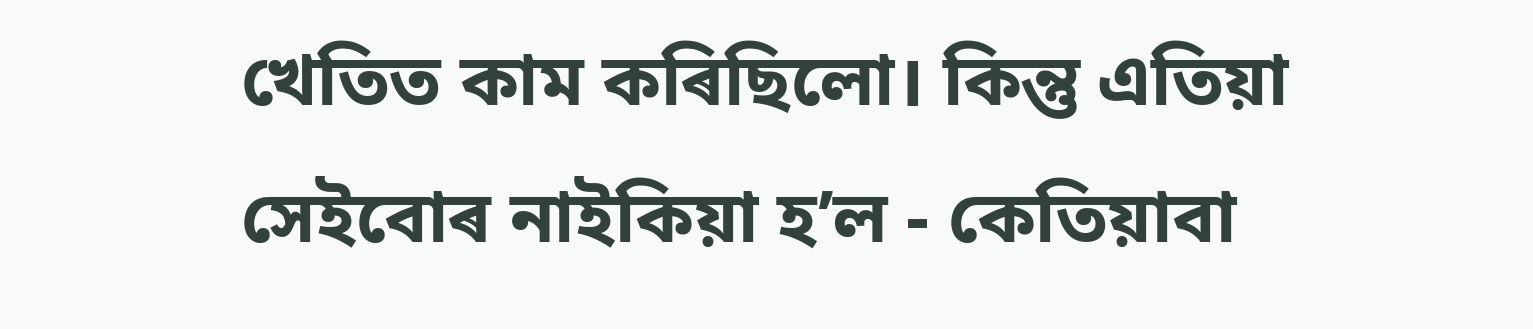খেতিত কাম কৰিছিলো। কিন্তু এতিয়া সেইবোৰ নাইকিয়া হ’ল - কেতিয়াবা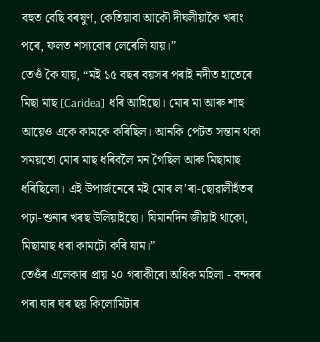বহুত বেছি বৰষুণ, কেতিয়াবা আকৌ দীঘলীয়াকৈ খৰাং পৰে, ফলত শস্যবোৰ লেৰেলি যায়।”
তেওঁ কৈ যায়, “মই ১৫ বছৰ বয়সৰ পৰাই নদীত হাতেৰে মিছা মাছ [Caridea] ধৰি আহিছো। মোৰ মা আৰু শাহু আয়েও একে কামকে কৰিছিল। আনকি পেটত সন্তান থকা সময়তো মোৰ মাছ ধৰিবলৈ মন গৈছিল আৰু মিছামাছ ধৰিছিলো। এই উপাৰ্জনেৰে মই মোৰ ল’ৰা-ছোৱালীহঁতৰ পঢ়া-শুনাৰ খৰছ উলিয়াইছো। যিমানদিন জীয়াই থাকো, মিছামাছ ধৰা কামটো কৰি যাম।”
তেওঁৰ এলেকাৰ প্ৰায় ২০ গৰাকীৰো অধিক মহিলা - বন্দৰৰ পৰা যাৰ ঘৰ ছয় কিলোমিটাৰ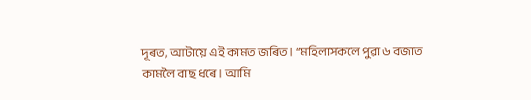দূৰত, আটায়ে এই কামত জৰিত। “মহিলাসকলে পুৱা ৬ বজাত কামলৈ বাছ ধৰে। আমি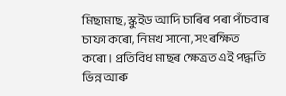মিছামাছ, স্কুইড আদি চাৰিৰ পৰা পাঁচবাৰ চাফা কৰো, নিমখ সানো, সংৰক্ষিত কৰো। প্ৰতিবিধ মাছৰ ক্ষেত্রত এই পদ্ধতি ভিন্ন আৰু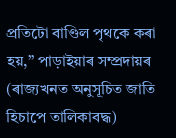প্ৰতিটো বাণ্ডিল পৃথকে কৰা হয়,” পাড়াইয়াৰ সম্প্ৰদায়ৰ (ৰাজ্যখনত অনুসূচিত জাতি হিচাপে তালিকাবদ্ধ)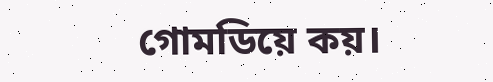গোমডিয়ে কয়।